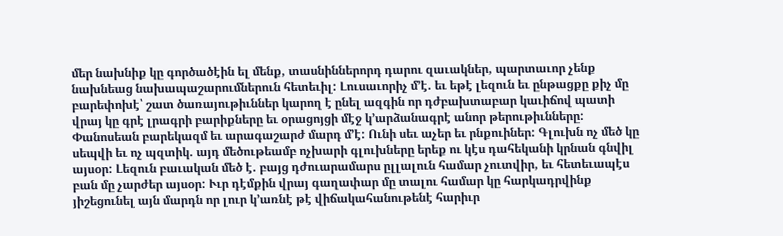մեր նախնիք կը գործածէին ել մենք, տասնիններորդ դարու զաւակներ, պարտաւոր չենք նախնեաց նախապաշարումներուն հետեւիլ: Լուսաւորիչ մ՚է. եւ եթէ լեզուն եւ ընթացքը քիչ մը բարեփոխէ՝ շատ ծառայութիւններ կարող է ընել ազգին որ դժբախտաբար կաւիճով պատի վրայ կը գրէ լրագրի բարիքները եւ օրացոյցի մէջ կ՚արձանագրէ անոր թերութիւնները:
Փանոսեան բարեկազմ եւ արագաշարժ մարդ մ՚է: Ունի սեւ աչեր եւ րնքուիներ: Գլուխն ոչ մեծ կը սեպվի եւ ոչ պզտիկ. այդ մեծութեամբ ոչխարի գլուխները երեք ու կէս դահեկանի կրնան գնվիլ այսօր: Լեզուն բաւական մեծ է. բայց դժուարամարս ըլլալուն համար չուտվիր, եւ հետեւապէս բան մը չարժեր այսօր: Ււր դէմքին վրայ գաղափար մը տալու համար կը հարկադրվինք յիշեցունել այն մարդն որ լուր կ՚առնէ թէ վիճակահանութենէ հարիւր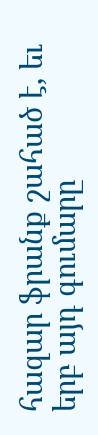հազար ֆրանք շահած է, եւ երբ այդ գումարը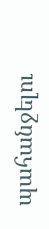պահանջելու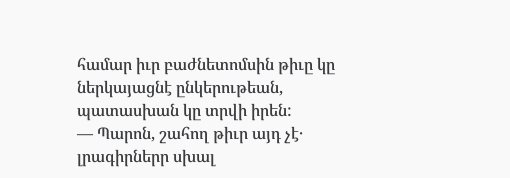համար իւր բաժնետոմսին թիւը կը ներկայացնէ ընկերութեան, պատասխան կը տրվի իրեն:
— Պարոն, շահող թիւր այդ չէ․ լրագիրներր սխալ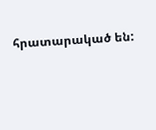հրատարակած են: